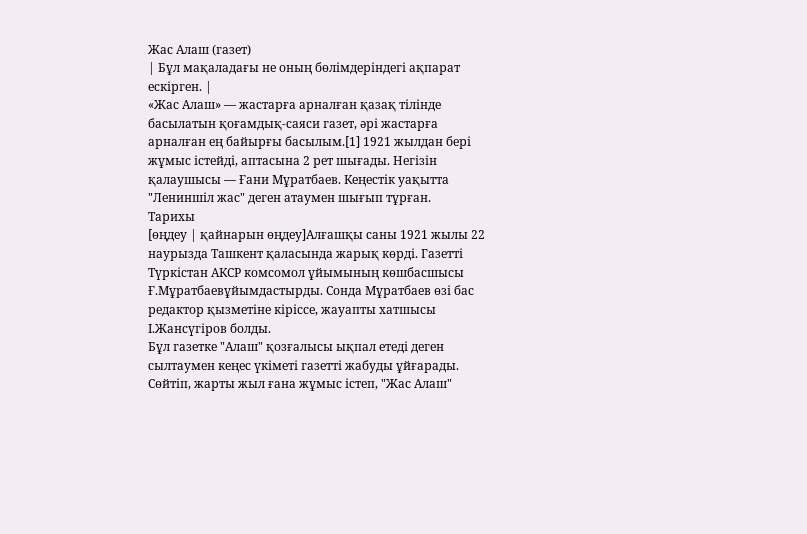Жас Алаш (газет)
| Бұл мақаладағы не оның бөлімдеріндегі ақпарат ескірген. |
«Жас Алаш» — жастарға арналған қазақ тілінде басылатын қоғамдық-саяси газет, әрі жастарға арналған ең байырғы басылым.[1] 1921 жылдан бері жұмыс істейді, аптасына 2 рет шығады. Негізін қалаушысы — Ғани Мұратбаев. Кеңестік уақытта "Лениншіл жас" деген атаумен шығып тұрған.
Тарихы
[өңдеу | қайнарын өңдеу]Алғашқы саны 1921 жылы 22 наурызда Ташкент қаласында жарық көрді. Газетті Түркістан АКСР комсомол ұйымының көшбасшысы Ғ.Мұратбаевұйымдастырды. Сонда Мұратбаев өзі бас редактор қызметіне кіріссе, жауапты хатшысы І.Жансүгіров болды.
Бұл газетке "Алаш" қозғалысы ықпал етеді деген сылтаумен кеңес үкіметі газетті жабуды ұйғарады. Сөйтіп, жарты жыл ғана жұмыс істеп, "Жас Алаш"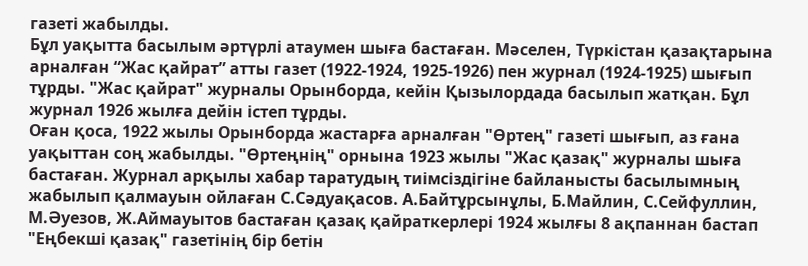газеті жабылды.
Бұл уақытта басылым әртүрлі атаумен шыға бастаған. Мәселен, Түркістан қазақтарына арналған “Жас қайрат” атты газет (1922-1924, 1925-1926) пен журнал (1924-1925) шығып тұрды. "Жас қайрат" журналы Орынборда, кейін Қызылордада басылып жатқан. Бұл журнал 1926 жылға дейін істеп тұрды.
Оған қоса, 1922 жылы Орынборда жастарға арналған "Өртең" газеті шығып, аз ғана уақыттан соң жабылды. "Өртеңнің" орнына 1923 жылы "Жас қазақ" журналы шыға бастаған. Журнал арқылы хабар таратудың тиімсіздігіне байланысты басылымның жабылып қалмауын ойлаған С.Сәдуақасов. А.Байтұрсынұлы, Б.Майлин, С.Сейфуллин, М.Әуезов, Ж.Аймауытов бастаған қазақ қайраткерлері 1924 жылғы 8 ақпаннан бастап "Еңбекші қазақ" газетінің бір бетін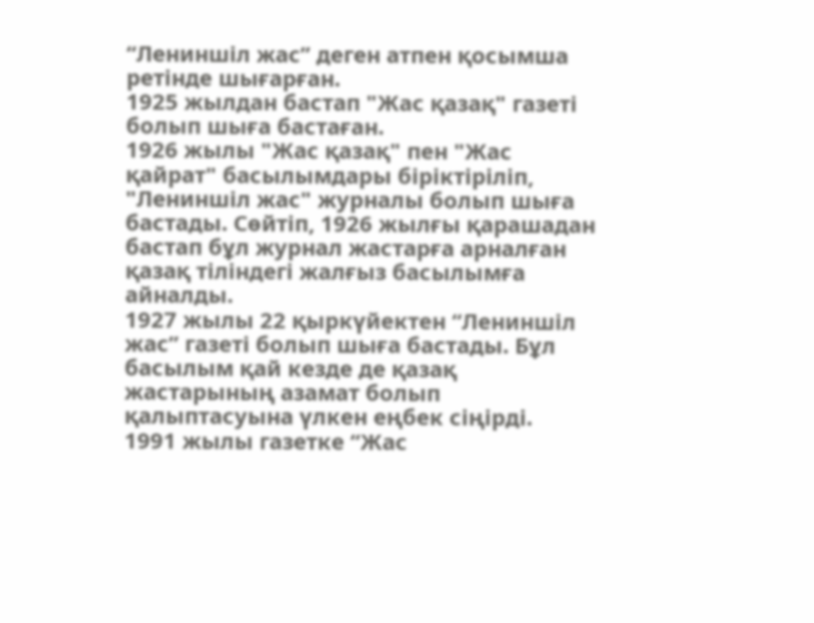“Лениншіл жас” деген атпен қосымша ретінде шығарған.
1925 жылдан бастап "Жас қазақ" газеті болып шыға бастаған.
1926 жылы "Жас қазақ" пен "Жас қайрат" басылымдары біріктіріліп, "Лениншіл жас" журналы болып шыға бастады. Сөйтіп, 1926 жылғы қарашадан бастап бұл журнал жастарға арналған қазақ тіліндегі жалғыз басылымға айналды.
1927 жылы 22 қыркүйектен “Лениншіл жас” газеті болып шыға бастады. Бұл басылым қай кезде де қазақ жастарының азамат болып қалыптасуына үлкен еңбек сіңірді.
1991 жылы газетке “Жас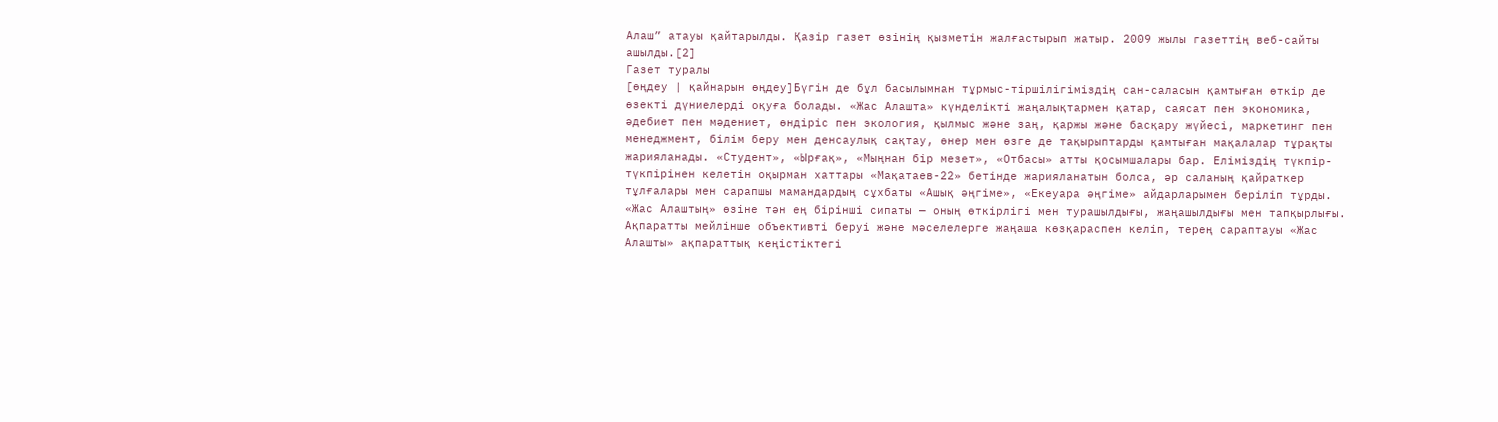Алаш” атауы қайтарылды. Қазір газет өзінің қызметін жалғастырып жатыр. 2009 жылы газеттің веб-сайты ашылды.[2]
Газет туралы
[өңдеу | қайнарын өңдеу]Бүгін де бұл басылымнан тұрмыс-тіршілігіміздің сан-саласын қамтыған өткір де өзекті дүниелерді оқуға болады. «Жас Алашта» күнделікті жаңалықтармен қатар, саясат пен экономика, әдебиет пен мәдениет, өндіріс пен экология, қылмыс және заң, қаржы және басқару жүйесі, маркетинг пен менеджмент, білім беру мен денсаулық сақтау, өнер мен өзге де тақырыптарды қамтыған мақалалар тұрақты жарияланады. «Студент», «Ырғақ», «Мыңнан бір мезет», «Отбасы» атты қосымшалары бар. Еліміздің түкпір-түкпірінен келетін оқырман хаттары «Мақатаев-22» бетінде жарияланатын болса, әр саланың қайраткер тұлғалары мен сарапшы мамандардың сұхбаты «Ашық әңгіме», «Екеуара әңгіме» айдарларымен беріліп тұрды.
«Жас Алаштың» өзіне тән ең бірінші сипаты — оның өткірлігі мен турашылдығы, жаңашылдығы мен тапқырлығы. Ақпаратты мейлінше объективті беруі және мәселелерге жаңаша көзқараспен келіп, терең сараптауы «Жас Алашты» ақпараттық кеңістіктегі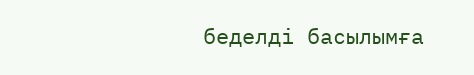беделді басылымға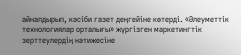айналдырып, кәсіби газет деңгейіне көтерді. «Әлеуметтік технологиялар орталығы» жүргізген маркетингтік зерттеулердің нәтижесіне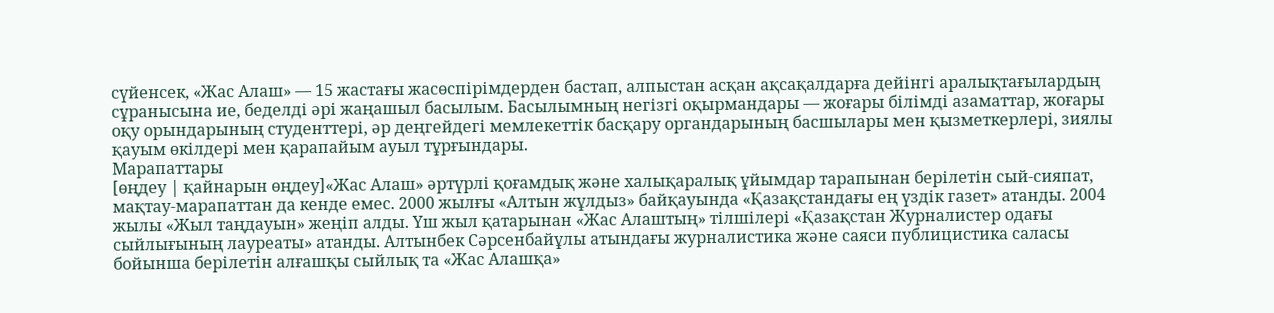сүйенсек, «Жас Алаш» — 15 жастағы жасөспірімдерден бастап, алпыстан асқан ақсақалдарға дейінгі аралықтағылардың сұранысына ие, беделді әрі жаңашыл басылым. Басылымның негізгі оқырмандары — жоғары білімді азаматтар, жоғары оқу орындарының студенттері, әр деңгейдегі мемлекеттік басқару органдарының басшылары мен қызметкерлері, зиялы қауым өкілдері мен қарапайым ауыл тұрғындары.
Марапаттары
[өңдеу | қайнарын өңдеу]«Жас Алаш» әртүрлі қоғамдық және халықаралық ұйымдар тарапынан берілетін сый-сияпат, мақтау-марапаттан да кенде емес. 2000 жылғы «Алтын жұлдыз» байқауында «Қазақстандағы ең үздік газет» атанды. 2004 жылы «Жыл таңдауын» жеңіп алды. Үш жыл қатарынан «Жас Алаштың» тілшілері «Қазақстан Журналистер одағы сыйлығының лауреаты» атанды. Алтынбек Сәрсенбайұлы атындағы журналистика және саяси публицистика саласы бойынша берілетін алғашқы сыйлық та «Жас Алашқа»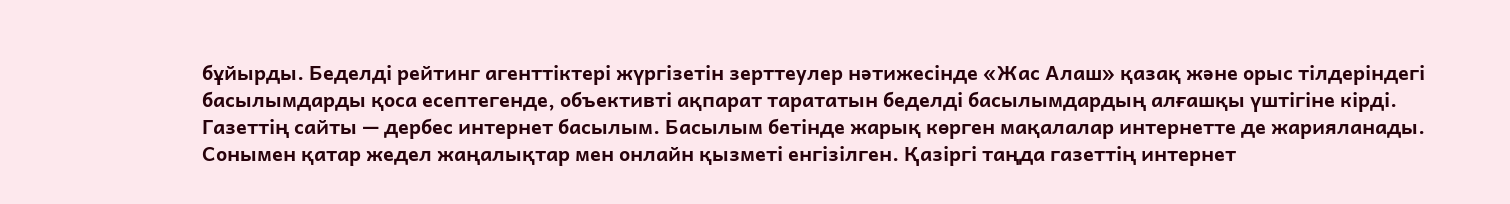бұйырды. Беделді рейтинг агенттіктері жүргізетін зерттеулер нәтижесінде «Жас Алаш» қазақ және орыс тілдеріндегі басылымдарды қоса есептегенде, объективті ақпарат тарататын беделді басылымдардың алғашқы үштігіне кірді.
Газеттің сайты — дербес интернет басылым. Басылым бетінде жарық көрген мақалалар интернетте де жарияланады. Сонымен қатар жедел жаңалықтар мен онлайн қызметі енгізілген. Қазіргі таңда газеттің интернет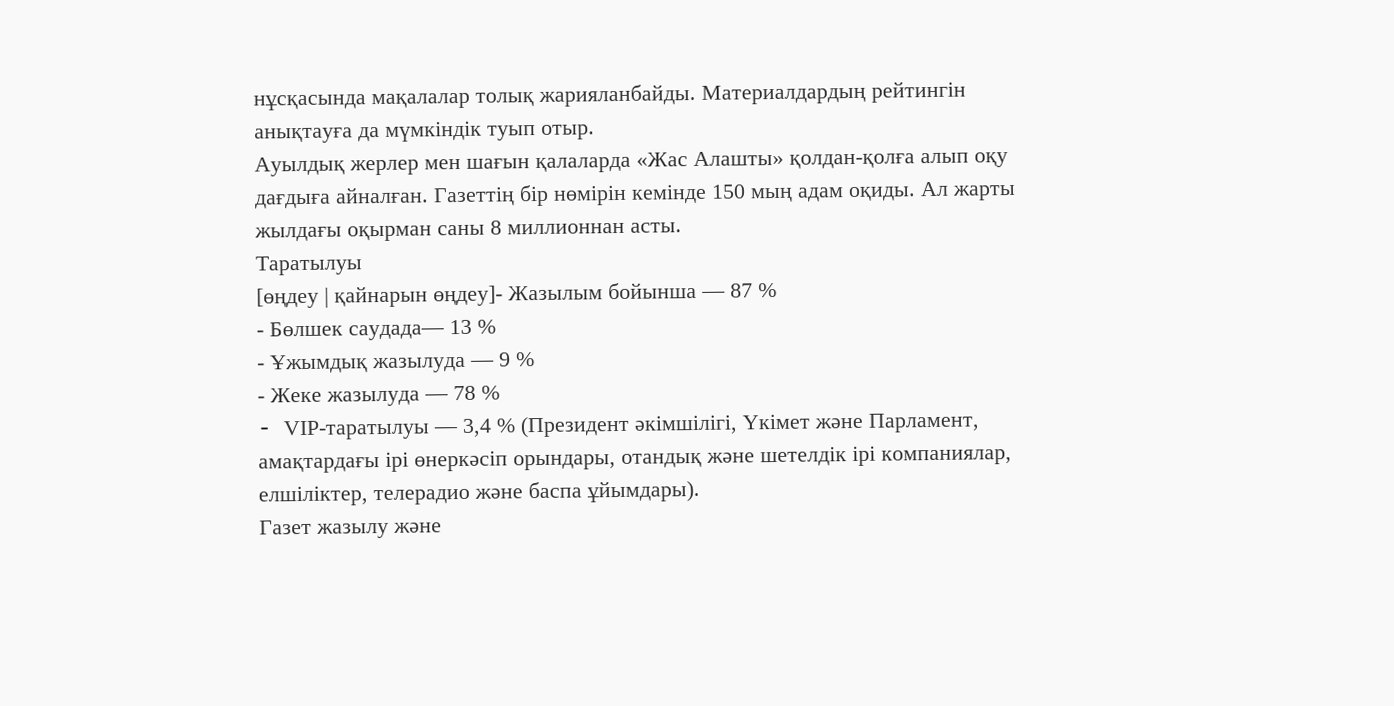нұсқасында мақалалар толық жарияланбайды. Материалдардың рейтингін анықтауға да мүмкіндік туып отыр.
Ауылдық жерлер мен шағын қалаларда «Жас Алашты» қолдан-қолға алып оқу дағдыға айналған. Газеттің бір нөмірін кемінде 150 мың адам оқиды. Ал жарты жылдағы оқырман саны 8 миллионнан асты.
Таратылуы
[өңдеу | қайнарын өңдеу]- Жазылым бойынша — 87 %
- Бөлшек саудада— 13 %
- Ұжымдық жазылуда — 9 %
- Жеке жазылуда — 78 %
- VІP-таратылуы — 3,4 % (Президент әкімшілігі, Үкімет және Парламент, амақтардағы ірі өнеркәсіп орындары, отандық және шетелдік ірі компаниялар, елшіліктер, телерадио және баспа ұйымдары).
Газет жазылу және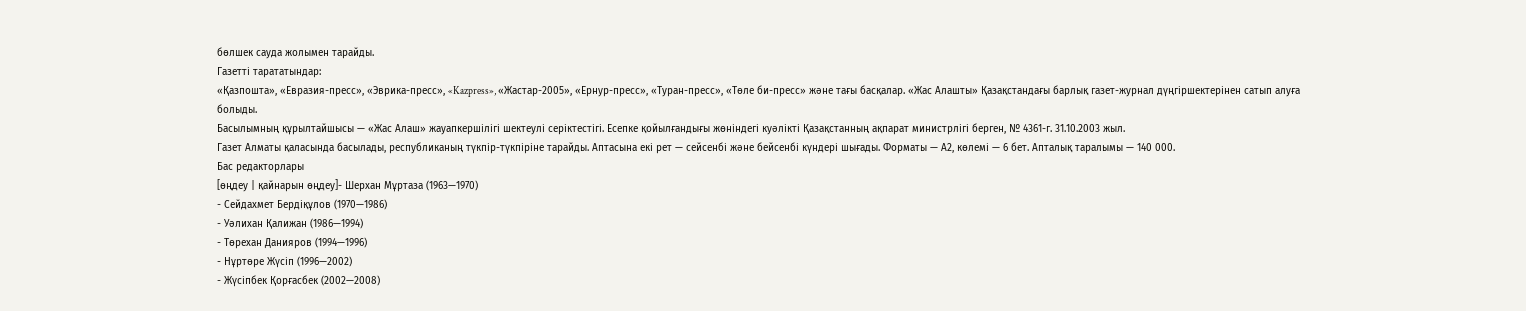бөлшек сауда жолымен тарайды.
Газетті тарататындар:
«Қазпошта», «Евразия-пресс», «Эврика-пресс», «Kazpress», «Жастар-2005», «Ернур-пресс», «Туран-пресс», «Төле би-пресс» және тағы басқалар. «Жас Алашты» Қазақстандағы барлық газет-журнал дүңгіршектерінен сатып алуға болыды.
Басылымның құрылтайшысы — «Жас Алаш» жауапкершілігі шектеулі серіктестігі. Есепке қойылғандығы жөніндегі куәлікті Қазақстанның ақпарат министрлігі берген, № 4361-г. 31.10.2003 жыл.
Газет Алматы қаласында басылады, республиканың түкпір-түкпіріне тарайды. Аптасына екі рет — сейсенбі және бейсенбі күндері шығады. Форматы — А2, көлемі — 6 бет. Апталық таралымы — 140 000.
Бас редакторлары
[өңдеу | қайнарын өңдеу]- Шерхан Мұртаза (1963—1970)
- Сейдахмет Бердіқұлов (1970—1986)
- Уәлихан Қалижан (1986—1994)
- Төрехан Данияров (1994—1996)
- Нұртөре Жүсіп (1996—2002)
- Жүсіпбек Қорғасбек (2002—2008)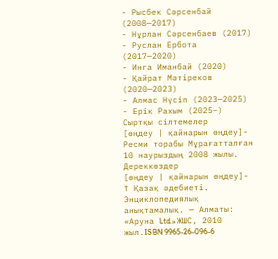- Рысбек Сәрсенбай (2008—2017)
- Нұрлан Сәрсенбаев (2017)
- Руслан Ербота (2017—2020)
- Инга Иманбай (2020)
- Қайрат Мәтіреков (2020—2023)
- Алмас Нүсіп (2023—2025)
- Ерік Рахым (2025–)
Сыртқы сілтемелер
[өңдеу | қайнарын өңдеу]- Ресми торабы Мұрағатталған 10 наурыздың 2008 жылы.
Дереккөздер
[өңдеу | қайнарын өңдеу]- ↑ Қазақ әдебиеті. Энциклопедиялық анықтамалық. — Алматы: «Аруна Ltd.» ЖШС, 2010 жыл.ISBN 9965-26-096-6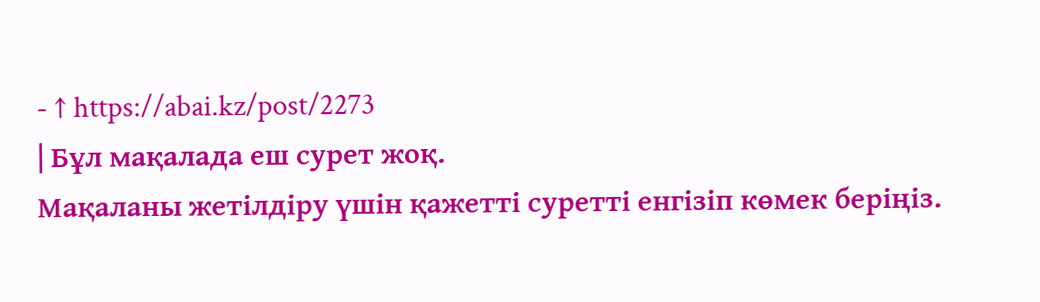- ↑ https://abai.kz/post/2273
| Бұл мақалада еш сурет жоқ.
Мақаланы жетілдіру үшін қажетті суретті енгізіп көмек беріңіз.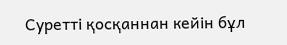Суретті қосқаннан кейін бұл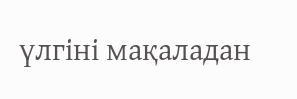үлгіні мақаладан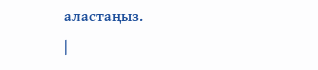аластаңыз.
|